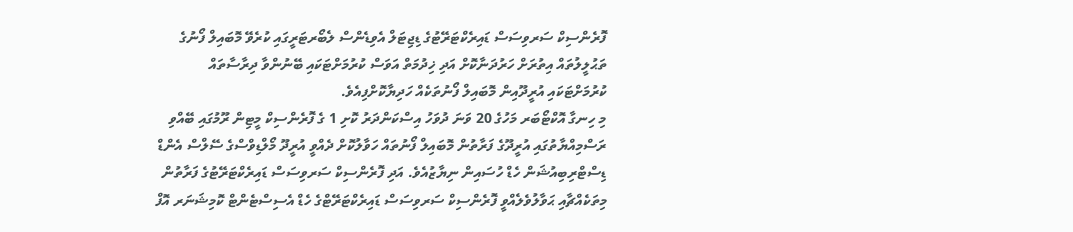ފޮރެންސިކް ސަރވިސަސް ޑައިރެކްޓަރޭޓުގެ ޑިޖިޓަލް އެވިޑެންސް ލެބޯރޓަރީގައި ކުރެވޭ މޮބައިލް ފޯނުގެ ތަޙުލީލުތައް އިތުރަށް ހަރުދަނާކޮށް އަދި ޚިދުމަތް އަވަސް ކުރުމަށްޓަކައި ބޭނުންވާ ދިރާސާތައް ކުރުމަށްޓަކައި އުރީދޫއިން މޮބައިލް ފޯނުތަކެއް ހަދިޔާކޮށްފިއެވެ.
މި ހިނގާ އޮކްޓޯބަރ މަހުގެ 20 ވަނަ ދުވަހު އިސްކަންދަރު ކޮށި 1 ގެ ފޮރެންސިކް މީޓިން ރޫމުގައި ބޭއްވި ރަސްމިއްޔާތުގައި އުރީދޫގެ ފަރާތުން މޮބައިލް ފޯނުތައް ހަވާލުކޮށް ދެއްވީ އުރީދޫ މޯލްޑިވްސްގެ ސޭލްސް އެންޑް ޑިސްޓްރިބިއުޝަން ހެޑް ހުސައިން ނިޔާޒުއެވެ. އަދި ފޮރެންސިކް ސަރވިސަސް ޑައިރެކްޓަރޭޓުގެ ފަރާތުން މިތަކެއްޗާއި ޙަވާލުވެލެއްވީ ފޮރެންސިކް ސަރވިސަސް ޑައިރެކްޓަރޭޓްގެ ހެޑް އެސިސްޓެންޓް ކޮމިޝަނަރ އޮފް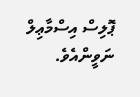ޕޮލިސް އިސްމާޢިލް ނަވީންއެވެ.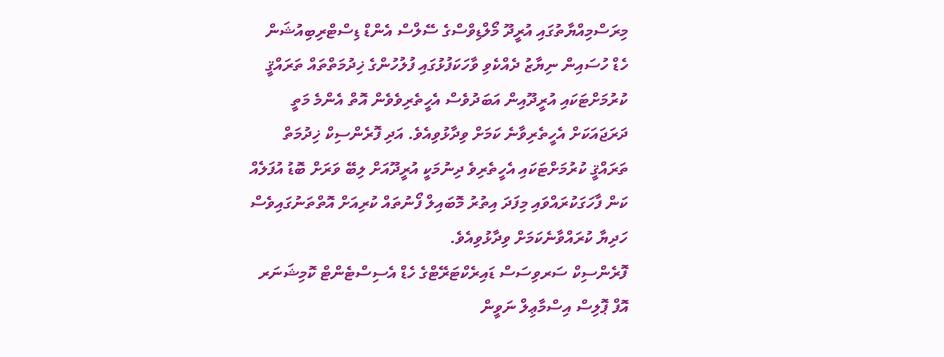މިރަސްމިއްޔާތުގައި އުރީދޫ މޯލްޑިވްސްގެ ސޭލްސް އެންޑް ޑިސްޓްރިބިއުޝަން ހެޑް ހުސައިން ނިޔާޒު ދެއްކެވި ވާހަކަފުޅުގައި ފުލުހުންގެ ޚިދުމަތްތައް ތަރައްޤީ ކުރުމަށްޓަކައި އުރީދޫއިން އަބަދުވެސް އެހީތެރިވެވެން އޮތް އެންމެ މަތީ ދަރަޖައަކަށް އެހީތެރިވާނެ ކަމަށް ވިދާޅުވިއެވެ. އަދި ފޮރެންސިކް ޚިދުމަތް ތަރައްޤީ ކުރުމަށްޓަކައި އެހީތެރިވެ ދިނުމަކީ އުރީދޫއަށް ލިބޭ ވަރަށް ބޮޑު އުފަލެއް ކަން ފާހަގަކުރައްވައި މިފަދަ އިތުރު މޮބައިލް ފޯނުތައް ކުރިއަށް އޮތްތަނުގައިވެސް ހަދިޔާ ކުރައްވާނެކަމަށް ވިދާޅުވިއެވެ.
ފޮރެންސިކް ސަރވިސަސް ޑައިރެކްޓަރޭޓްގެ ހެޑް އެސިސްޓެންޓް ކޮމިޝަނަރ އޮފް ޕޮލިސް އިސްމާޢިލް ނަވީން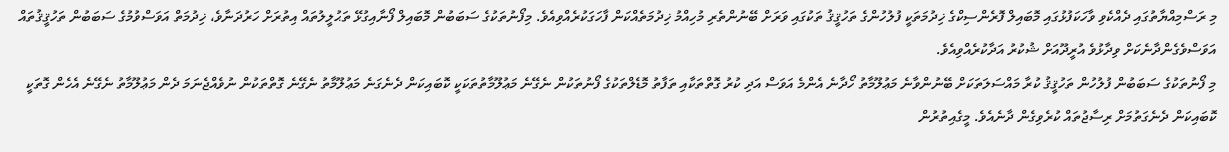މި ރަސްމިއްޔާތުގައި ދެއްކެވި ވާހަކަފުޅުގައި މޮބައިލް ފޮރެންސިކްގެ ޚިދުމަތަކީ ފުލުހުންގެ ތަހުޤީޤު ތަކުގައި ވަރަށް ބޭނުންތެރި މުހިއްމު ޚިދުމަތެއްކަން ފާހަގަކުރެއްވިއެވެ. މިފޯނުތަކުގެ ސަބަބުން މޮބައިލް ފޯނާއިގުޅޭ ތަޙުލީލުތައް އިތުރަށް ހަރުދަނާވެ، ޚިދުމަތް އަވަސްވުމުގެ ސަބަބުން ތަހުޤީޤުތައް އަވަސްވެގެންދާނެކަށް ވިދާޅުވެ އުރީދޫއަށް ޝުކުރު އަދާކުރެއްވިއެވެ.
މި ފޯނުތަކުގެ ސަބަބުން ފުލުހުން ތަހުޤީޤު ކުރާ މައްސަލަތަކަށް ބޭނުންވާނެ މަޢުލޫމާތު ހޯދާނެ އެންމެ އަވަސް އަދި ކުރު ގޮތްތަކާއި ތަފާތު މޮޑެލްތަކުގެ ފޯނުތަކުން ނެގޭނެ މަޢުލޫމާތުތަކަކީ ކޮބައިކަން ދެނެގަނެ މަޢުލޫމާތު ނެގޭނެ ގޮތްތަކުން ނުވެއްޖެނަމަ ދެން މަޢުލޫމާތު ނެގޭނެ އެހެން ގޮތަކީ ކޮބައިކަން ދެނެގަތުމަށް ރިސާޖުތައް ކުރެވިގެން ދާނެއެވެ. މީގެއިތުރުން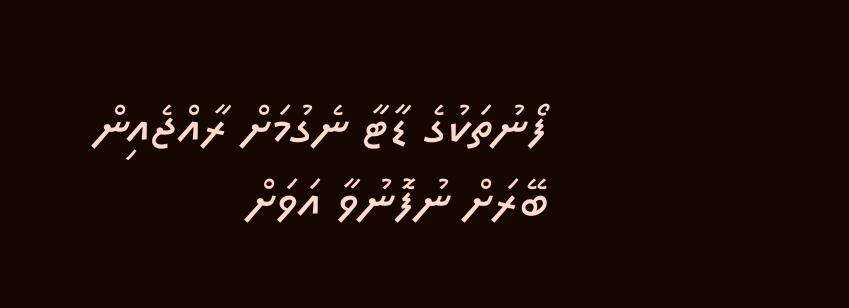ފޯނުތަކުގެ ޑާޓާ ނެގުމަށް ރާއްޖެއިން ބޭރަށް ނުފޮނުވާ އަވަށް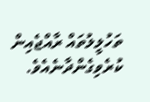ތަހުލީލުތައް ރާއްޖެއިން ކުރެވިގެންދާނެއެވެ.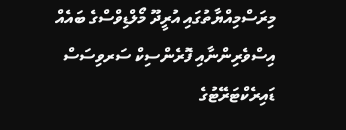މިރަސްމިއްޔާތުގައި އުރީދޫ މޯލްޑިވްސްގެ ބައެއް އިސްވެރިންނާއި ފޮރެންސިކް ސަރވިސަސް ޑައިރެކްޓަރޭޓުގެ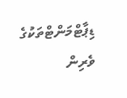ޑިޕާޓްމަންޓްތަކުގެ ވެރިން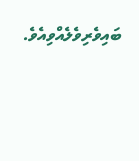ބައިވެރިވެލެއްވިއެވެ.